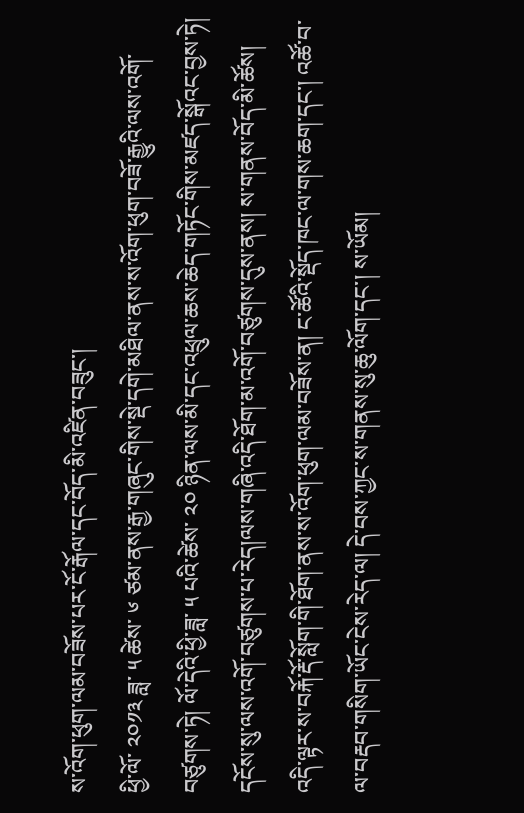ས་འོག་ཕུག་ལམ་བཟོས་པར་ངོ་རྒོལ་དང་བོད་མི་འཛིན་བཟུང་།
ཕྱི་ལོ་ ༢༠༡༣ ཟླ་ ༥ ཚེས་ ༦ ཙམ་ནས་རྒྱ་གཞུང་གིས་སྡེ་དགེ་མཐིལ་ནས་ས་འོག་ཕུག་བཟོ་རྒྱུའི་ལས་འགོ་བཙུགས་ཏེ། ལོ་དེའི་ཕྱི་ཟླ་ ༥ པའི་ཚེས་ ༢༠ ཉིན་ལས་མི་དང་འཕྲུལ་ཆས་ཆེད་གཏོང་གིས་མཛད་སྒོའང་བྱས་ཏེ། དངོས་སུ་ལས་འགོ་བཙུགས་པ་རེད།ལས་གཞི་འདི་ཐོག་མ་འགོ་བཙུགས་དུས་ནས། ས་གནས་བོད་མི་ཚོས། འདི་ལྟར་ས་བརྐོ་རྡོ་སློག་གི་ཐོག་ནས་ས་འོག་ཕུག་ལམ་བཟོས་ན། ང་ཚོའི་སྡོད་ཁང་ལ་གས་ཆག་དང་། འཚོ་བ་ལ་བརྡབ་གསིག་ཡོང་ངེས་རེད་ལ། དེ་བས་ཀྱང་ས་གནས་སུ་ཆུ་ལོག་དང་། ས་ཡོམ།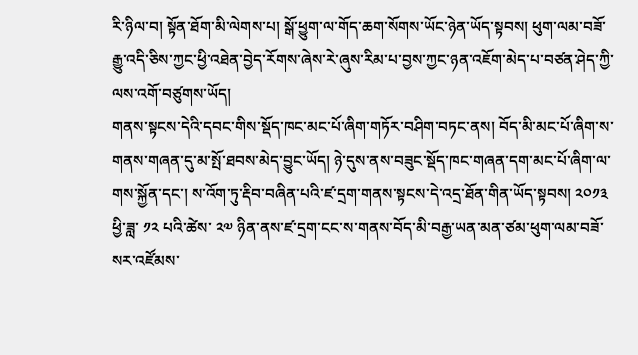རི་ཉིལ་བ། སྟོན་ཐོག་མི་ལེགས་པ། སྒོ་ཕྱུག་ལ་གོད་ཆག་སོགས་ཡོང་ཉེན་ཡོད་སྟབས། ཕུག་ལམ་བཟོ་རྒྱུ་འདི་ཅིས་ཀྱང་ཕྱི་འཐེན་བྱེད་རོགས་ཞེས་རེ་ཞུས་རིམ་པ་བྱས་ཀྱང་ཉན་འཇོག་མེད་པ་བཙན་ཤེད་ཀྱི་ལས་འགོ་བཙུགས་ཡོད།
གནས་སྟངས་དེའི་དབང་གིས་སྡོད་ཁང་མང་པོ་ཞིག་གཏོར་བཤིག་བཏང་ནས། བོད་མི་མང་པོ་ཞིག་ས་གནས་གཞན་དུ་མ་སྤོ་ཐབས་མེད་བྱུང་ཡོད། ཉེ་དུས་ནས་བཟུང་སྡོད་ཁང་གཞན་དག་མང་པོ་ཞིག་ལ་གས་སྐྱོན་དང་། ས་འོག་ཏུ་རྡིབ་བཞིན་པའི་ཛ་དྲག་གནས་སྟངས་དེ་འདྲ་ཐོན་གིན་ཡོད་སྟབས། ༢༠༡༣ ཕྱི་ཟླ་ ༡༢ པའི་ཚེས་ ༢༧ ཉིན་ནས་ཛ་དྲག་ངང་ས་གནས་བོད་མི་བརྒྱ་ཡན་མན་ཙམ་ཕུག་ལམ་བཟོ་སར་འཛོམས་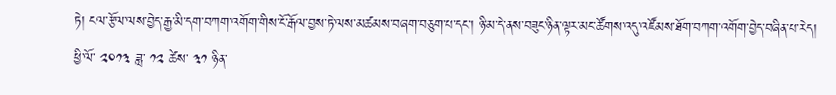ཏེ། ངལ་རྩོལ་ལས་བྱེད་རྒྱ་མི་དག་བཀག་འགོག་གིས་ངོ་རྒོལ་བྱས་ཏེ་ལས་མཚམས་བཞག་བཅུག་པ་དང་། ཉི་མ་དེ་ནས་བཟུང་ཉིན་ལྟར་མང་ཚོགས་འདུ་འཛོམས་ཐོག་བཀག་འགོག་བྱེད་བཞིན་པ་རེད།
ཕྱི་ལོ་ ༢༠༡༣ ཟླ་ ༡༢ ཚེས་ ༣༡ ཉིན་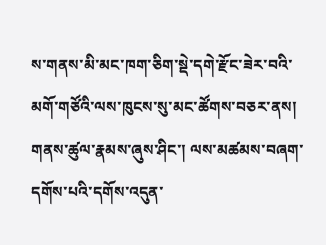ས་གནས་མི་མང་ཁག་ཅིག་སྡེ་དགེ་རྫོང་ཟེར་བའི་མགོ་གཙོའི་ལས་ཁུངས་སུ་མང་ཚོགས་བཅར་ནས། གནས་ཚུལ་རྣམས་ཞུས་ཤིང་། ལས་མཚམས་བཞག་དགོས་པའི་དགོས་འདུན་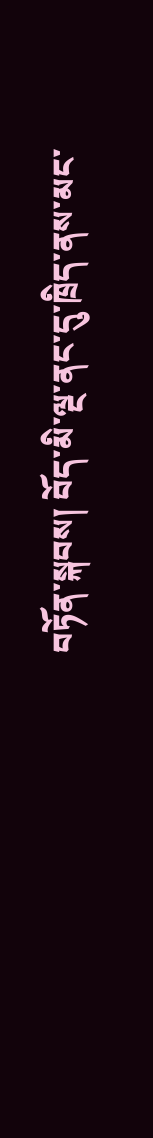བཏོན་སྐབས། བོད་མི་ལྔ་ནང་དུ་ཁྲིད་ནས་མང་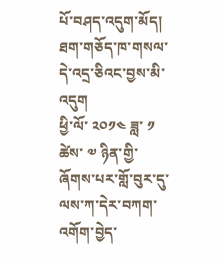པོ་བཤད་འདུག་མོད། ཐག་གཅོད་ཁ་གསལ་དེ་འདྲ་ཅིའང་བྱས་མི་འདུག
ཕྱི་ལོ་ ༢༠༡༤ ཟླ་ ༡ ཚེས་ ༧ ཉིན་གྱི་ཞོགས་པར་གློ་བུར་དུ་ལས་ཀ་དེར་བཀག་འགོག་བྱེད་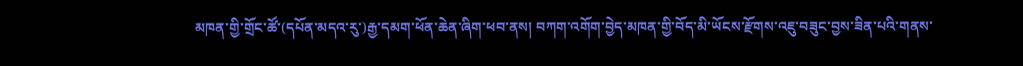མཁན་གྱི་གྲོང་ཚོ་(དཔོན་མདའ་རུ་)རྒྱ་དམག་ཕོན་ཆེན་ཞིག་ཕབ་ནས། བཀག་འགོག་བྱེད་མཁན་གྱི་བོད་མི་ཡོངས་རྫོགས་འཇུ་བཟུང་བྱས་ཟིན་པའི་གནས་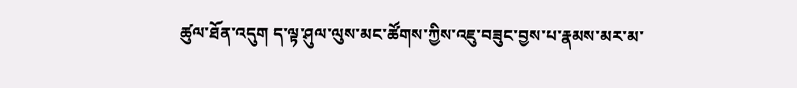ཚུལ་ཐོན་འདུག ད་ལྟ་ཤུལ་ལུས་མང་ཚོགས་ཀྱིས་འཇུ་བཟུང་བྱས་པ་རྣམས་མར་མ་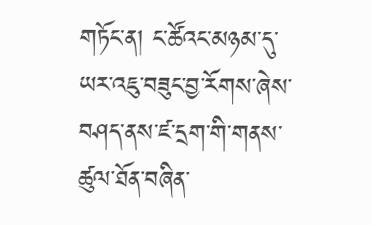གཏོང་ན། ང་ཚོའང་མཉམ་དུ་ཡར་འཇུ་བཟུང་བྱ་རོགས་ཞེས་བཤད་ནས་ཛ་དྲག་གི་གནས་ཚུལ་ཐོན་བཞིན་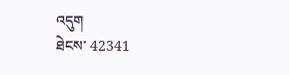འདུག
ཐེངས་ 42341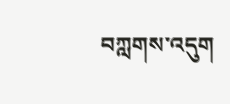བཀླགས་འདུག